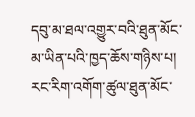དབུ་མ་ཐལ་འགྱུར་བའི་ཐུན་མོང་མ་ཡིན་པའི་ཁྱད་ཆོས་གཉིས་པ། རང་རིག་འགོག་ཚུལ་ཐུན་མོང་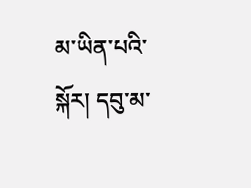མ་ཡིན་པའི་སྐོར། དབུ་མ་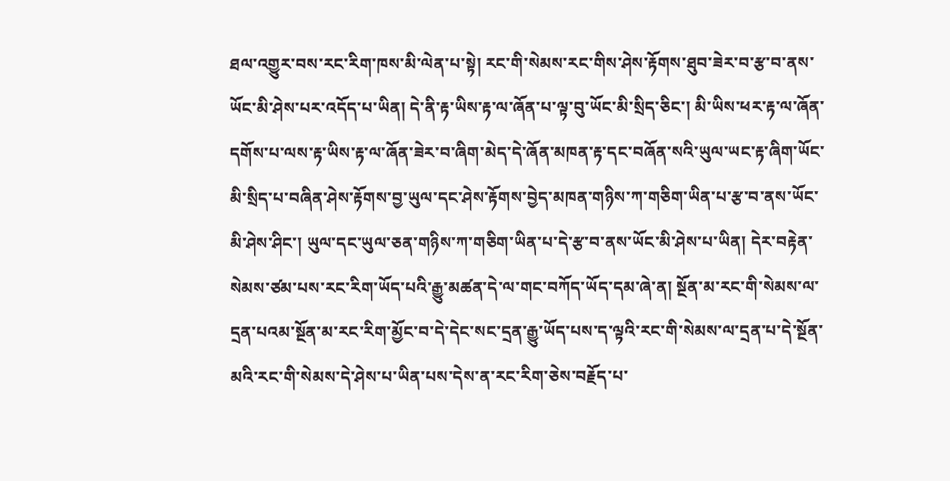ཐལ་འགྱུར་བས་རང་རིག་ཁས་མི་ལེན་པ་སྟེ། རང་གི་སེམས་རང་གིས་ཤེས་རྟོགས་ཐུབ་ཟེར་བ་རྩ་བ་ནས་ཡོང་མི་ཤེས་པར་འདོད་པ་ཡིན། དེ་ནི་རྟ་ཡིས་རྟ་ལ་ཞོན་པ་ལྟ་བུ་ཡོང་མི་སྲིད་ཅིང་། མི་ཡིས་ཕར་རྟ་ལ་ཞོན་དགོས་པ་ལས་རྟ་ཡིས་རྟ་ལ་ཞོན་ཟེར་བ་ཞིག་མེད་དེ་ཞོན་མཁན་རྟ་དང་བཞོན་སའི་ཡུལ་ཡང་རྟ་ཞིག་ཡོང་མི་སྲིད་པ་བཞིན་ཤེས་རྟོགས་བྱ་ཡུལ་དང་ཤེས་རྟོགས་བྱེད་མཁན་གཉིས་ཀ་གཅིག་ཡིན་པ་རྩ་བ་ནས་ཡོང་མི་ཤེས་ཤིང་། ཡུལ་དང་ཡུལ་ཅན་གཉིས་ཀ་གཅིག་ཡིན་པ་དེ་རྩ་བ་ནས་ཡོང་མི་ཤེས་པ་ཡིན། དེར་བརྟེན་སེམས་ཙམ་པས་རང་རིག་ཡོད་པའི་རྒྱུ་མཚན་དེ་ལ་གང་བཀོད་ཡོད་དམ་ཞེ་ན། སྔོན་མ་རང་གི་སེམས་ལ་དྲན་པའམ་སྔོན་མ་རང་རིག་མྱོང་བ་དེ་དེང་སང་དྲན་རྒྱུ་ཡོད་པས་ད་ལྟའི་རང་གི་སེམས་ལ་དྲན་པ་དེ་སྔོན་མའི་རང་གི་སེམས་དེ་ཤེས་པ་ཡིན་པས་དེས་ན་རང་རིག་ཅེས་བརྗོད་པ་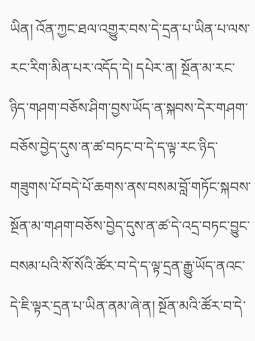ཡིན། འོན་ཀྱང་ཐལ་འགྱུར་བས་དེ་དྲན་པ་ཡིན་པ་ལས་རང་རིག་མིན་པར་འདོད་དེ། དཔེར་ན། སྔོན་མ་རང་ཉིད་གཤག་བཅོས་ཤིག་བྱས་ཡོད་ན་སྐབས་དེར་གཤག་བཅོས་བྱེད་དུས་ན་ཚ་བཏང་བ་དེ་ད་ལྟ་རང་ཉིད་གཟུགས་པོ་བདེ་པོ་ཆགས་ནས་བསམ་བློ་གཏོང་སྐབས་སྔོན་མ་གཤག་བཅོས་བྱེད་དུས་ན་ཚ་དེ་འདྲ་བཏང་བྱུང་བསམ་པའི་སོ་སོའི་ཚོར་བ་དེ་ད་ལྟ་དྲན་རྒྱུ་ཡོད་ནའང་དེ་ཇི་ལྟར་དྲན་པ་ཡིན་ནམ་ཞེ་ན། སྔོན་མའི་ཚོར་བ་དེ་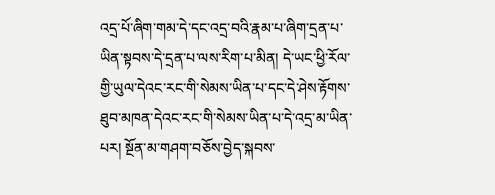འདྲ་པོ་ཞིག་གམ་དེ་དང་འདྲ་བའི་རྣམ་པ་ཞིག་དྲན་པ་ཡིན་སྟབས་དེ་དྲན་པ་ལས་རིག་པ་མིན། དེ་ཡང་ཕྱི་རོལ་གྱི་ཡུལ་དེའང་རང་གི་སེམས་ཡིན་པ་དང་དེ་ཤེས་རྟོགས་ཐུབ་མཁན་དེའང་རང་གི་སེམས་ཡིན་པ་དེ་འདྲ་མ་ཡིན་པར། སྔོན་མ་གཤག་བཅོས་བྱེད་སྐབས་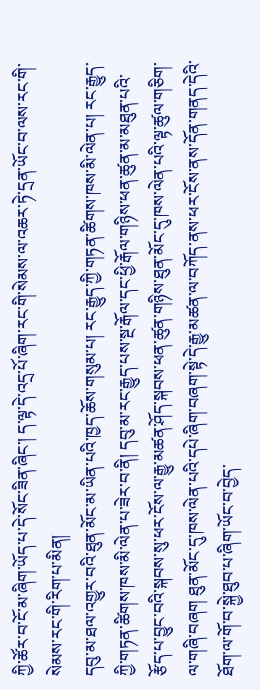ཀྱི་ཚོར་བ་ངོ་མ་ཞིག་ཡོད་པ་དེ་སོང་ཟིན་ཞིང་། ད་ལྟ་དེ་འདྲ་པོ་ཞིག་རང་གི་སེམས་ལ་འཆར་ཏེ་དྲན་ཡོང་བ་ལས་རང་གི་སེམས་རང་གི་རིག་པ་མིན།
དབུ་མ་ཐལ་འགྱུར་བའི་ཐུན་མོང་མ་ཡིན་པའི་ཁྱད་ཆོས་གསུམ་པ། རང་རྒྱུད་ཀྱི་གཏན་ཚིགས་ཁས་མི་ལེན་པ། རང་རྒྱུད་ཀྱི་གཏན་ཚིགས་ཁས་མི་ལེན་པ་ཟེར་བ་ནི། དབུ་མ་རང་རྒྱུད་པས་སྔ་རྒོལ་དང་ཕྱི་རྒོལ་གཉིས་ཕན་ཚུན་མ་མཐུན་པའི་རྩོད་པ་བྱུང་བའི་སྐབས་སུ་ཕར་ངོས་ལ་རྒྱུ་མཚན་ཤོད་སྐབས་ཕན་ཚུན་གཉིས་ཐུན་མོང་དུ་ཁས་ལེན་པའི་ལྟ་ཚུལ་གཅིག་ལ་གཞི་བཞག ཐུན་མོང་དུ་ཁས་ལེན་པའི་དཔེ་ཞིག་བཞག་སྟེ་དེ་རྒྱུ་མཚན་ལ་བཀོད་ནས་ཕར་ངོས་ནས་དོན་གནད་དེའི་ཐོག་ལ་གོ་བ་སྐྱེ་ཐུབ་པ་ཞིག་ཡོང་བ་བྱེད་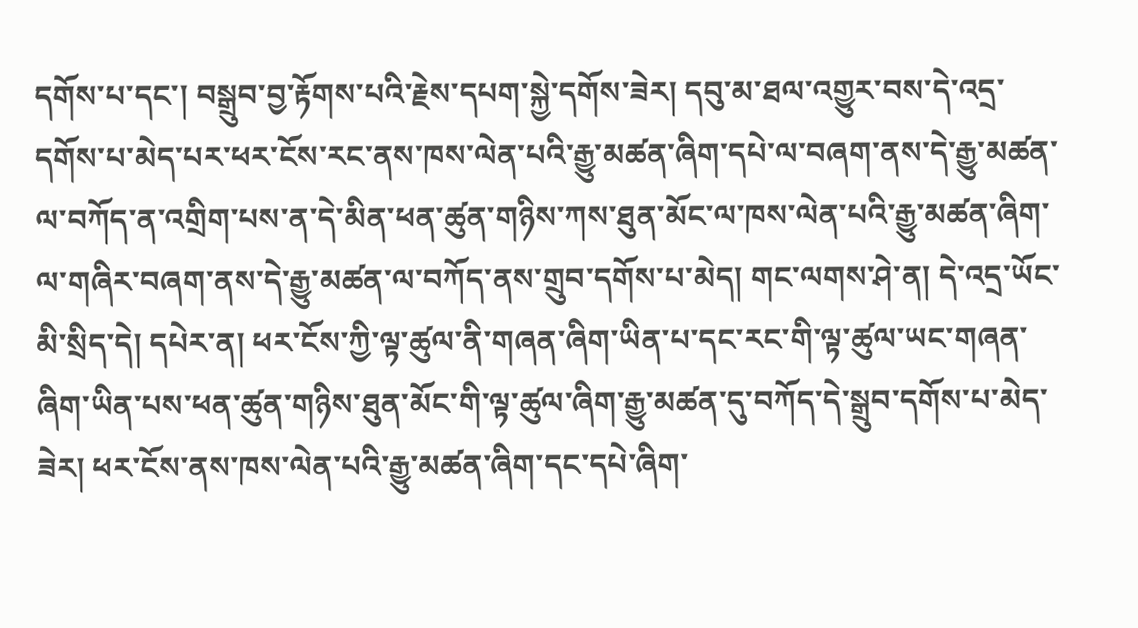དགོས་པ་དང་། བསྒྲུབ་བྱ་རྟོགས་པའི་རྗེས་དཔག་སྐྱེ་དགོས་ཟེར། དབུ་མ་ཐལ་འགྱུར་བས་དེ་འདྲ་དགོས་པ་མེད་པར་ཕར་ངོས་རང་ནས་ཁས་ལེན་པའི་རྒྱུ་མཚན་ཞིག་དཔེ་ལ་བཞག་ནས་དེ་རྒྱུ་མཚན་ལ་བཀོད་ན་འགྲིག་པས་ན་དེ་མིན་ཕན་ཚུན་གཉིས་ཀས་ཐུན་མོང་ལ་ཁས་ལེན་པའི་རྒྱུ་མཚན་ཞིག་ལ་གཞིར་བཞག་ནས་དེ་རྒྱུ་མཚན་ལ་བཀོད་ནས་གྲུབ་དགོས་པ་མེད། གང་ལགས་ཤེ་ན། དེ་འདྲ་ཡོང་མི་སྲིད་དེ། དཔེར་ན། ཕར་ངོས་ཀྱི་ལྟ་ཚུལ་ནི་གཞན་ཞིག་ཡིན་པ་དང་རང་གི་ལྟ་ཚུལ་ཡང་གཞན་ཞིག་ཡིན་པས་ཕན་ཚུན་གཉིས་ཐུན་མོང་གི་ལྟ་ཚུལ་ཞིག་རྒྱུ་མཚན་དུ་བཀོད་དེ་སྒྲུབ་དགོས་པ་མེད་ཟེར། ཕར་ངོས་ནས་ཁས་ལེན་པའི་རྒྱུ་མཚན་ཞིག་དང་དཔེ་ཞིག་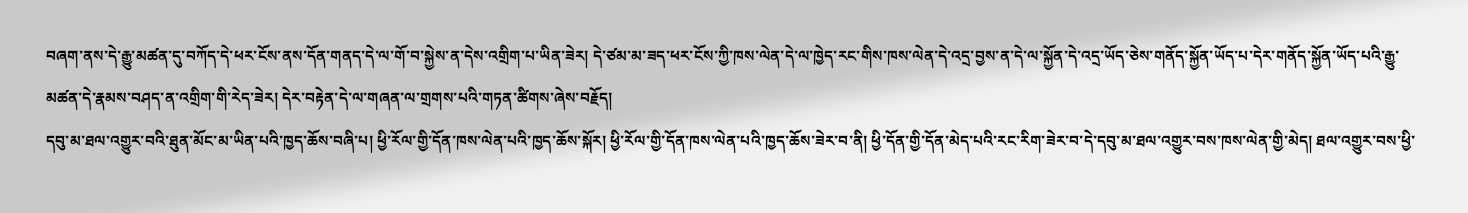བཞག་ནས་དེ་རྒྱུ་མཚན་དུ་བཀོད་དེ་ཕར་ངོས་ནས་དོན་གནད་དེ་ལ་གོ་བ་སྐྱེས་ན་དེས་འགྲིག་པ་ཡིན་ཟེར། དེ་ཙམ་མ་ཟད་ཕར་ངོས་ཀྱི་ཁས་ལེན་དེ་ལ་ཁྱེད་རང་གིས་ཁས་ལེན་དེ་འདྲ་བྱས་ན་དེ་ལ་སྐྱོན་དེ་འདྲ་ཡོད་ཅེས་གནོད་སྐྱོན་ཡོད་པ་དེར་གནོད་སྐྱོན་ཡོད་པའི་རྒྱུ་མཚན་དེ་རྣམས་བཤད་ན་འགྲིག་གི་རེད་ཟེར། དེར་བརྟེན་དེ་ལ་གཞན་ལ་གྲགས་པའི་གཏན་ཚིགས་ཞེས་བརྗོད།
དབུ་མ་ཐལ་འགྱུར་བའི་ཐུན་མོང་མ་ཡིན་པའི་ཁྱད་ཆོས་བཞི་པ། ཕྱི་རོལ་གྱི་དོན་ཁས་ལེན་པའི་ཁྱད་ཆོས་སྐོར། ཕྱི་རོལ་གྱི་དོན་ཁས་ལེན་པའི་ཁྱད་ཆོས་ཟེར་བ་ནི། ཕྱི་དོན་གྱི་དོན་མེད་པའི་རང་རིག་ཟེར་བ་དེ་དབུ་མ་ཐལ་འགྱུར་བས་ཁས་ལེན་གྱི་མེད། ཐལ་འགྱུར་བས་ཕྱི་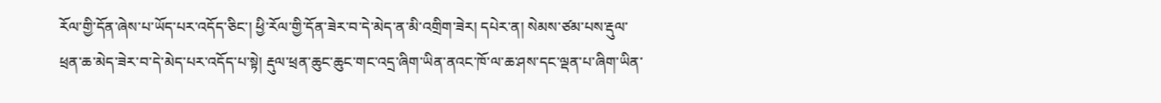རོལ་གྱི་དོན་ཞེས་པ་ཡོད་པར་འདོད་ཅིང་། ཕྱི་རོལ་གྱི་དོན་ཟེར་བ་དེ་མེད་ན་མི་འགྲིག་ཟེར། དཔེར་ན། སེམས་ཙམ་པས་རྡུལ་ཕྲན་ཆ་མེད་ཟེར་བ་དེ་མེད་པར་འདོད་པ་སྟེ། རྡུལ་ཕྲན་ཆུང་ཆུང་གང་འདྲ་ཞིག་ཡིན་ནའང་ཁོ་ལ་ཆ་ཤས་དང་ལྡན་པ་ཞིག་ཡིན་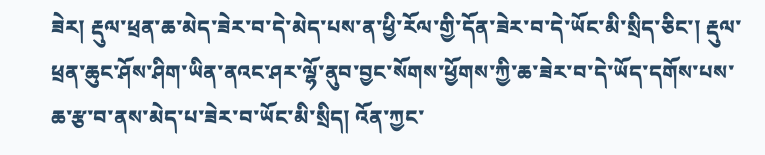ཟེར། རྡུལ་ཕྲན་ཆ་མེད་ཟེར་བ་དེ་མེད་པས་ན་ཕྱི་རོལ་གྱི་དོན་ཟེར་བ་དེ་ཡོང་མི་སྲིད་ཅིང་། རྡུལ་ཕྲན་ཆུང་ཤོས་ཤིག་ཡིན་ནའང་ཤར་ལྷོ་ནུབ་བྱང་སོགས་ཕྱོགས་ཀྱི་ཆ་ཟེར་བ་དེ་ཡོད་དགོས་པས་ཆ་རྩ་བ་ནས་མེད་པ་ཟེར་བ་ཡོང་མི་སྲིད། འོན་ཀྱང་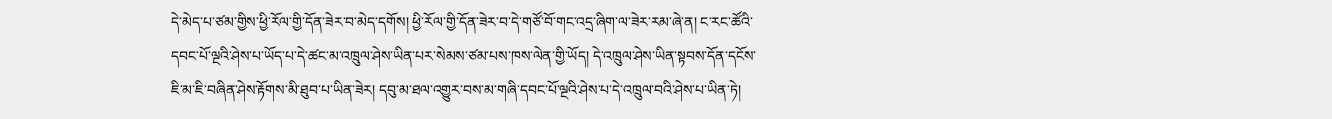དེ་མེད་པ་ཙམ་གྱིས་ཕྱི་རོལ་གྱི་དོན་ཟེར་བ་མེད་དགོས། ཕྱི་རོལ་གྱི་དོན་ཟེར་བ་དེ་གཙོ་བོ་གང་འདྲ་ཞིག་ལ་ཟེར་རམ་ཞེ་ན། ང་རང་ཚོའི་དབང་པོ་ལྔའི་ཤེས་པ་ཡོད་པ་དེ་ཚང་མ་འཁྲུལ་ཤེས་ཡིན་པར་སེམས་ཙམ་པས་ཁས་ལེན་གྱི་ཡོད། དེ་འཁྲུལ་ཤེས་ཡིན་སྟབས་དོན་དངོས་ཇི་མ་ཇི་བཞིན་ཤེས་རྟོགས་མི་ཐུབ་པ་ཡིན་ཟེར། དབུ་མ་ཐལ་འགྱུར་བས་མ་གཞི་དབང་པོ་ལྔའི་ཤེས་པ་དེ་འཁྲུལ་བའི་ཤེས་པ་ཡིན་ཏེ།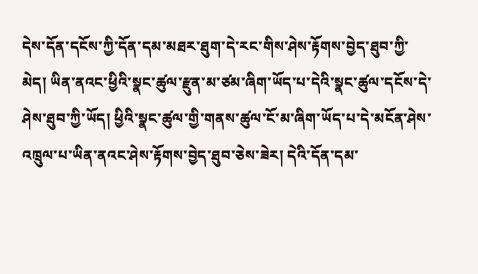དེས་དོན་དངོས་ཀྱི་དོན་དམ་མཐར་ཐུག་དེ་རང་གིས་ཤེས་རྟོགས་བྱེད་ཐུབ་ཀྱི་མེད། ཡིན་ནའང་ཕྱིའི་སྣང་ཚུལ་རྫུན་མ་ཙམ་ཞིག་ཡོད་པ་དེའི་སྣང་ཚུལ་དངོས་དེ་ཤེས་ཐུབ་ཀྱི་ཡོད། ཕྱིའི་སྣང་ཚུལ་གྱི་གནས་ཚུལ་ངོ་མ་ཞིག་ཡོད་པ་དེ་མངོན་ཤེས་འཁྲུལ་པ་ཡིན་ནའང་ཤེས་རྟོགས་བྱེད་ཐུབ་ཅེས་ཟེར། དེའི་དོན་དམ་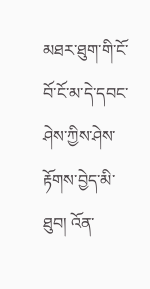མཐར་ཐུག་གི་ངོ་བོ་ངོ་མ་དེ་དབང་ཤེས་ཀྱིས་ཤེས་རྟོགས་བྱེད་མི་ཐུབ། འོན་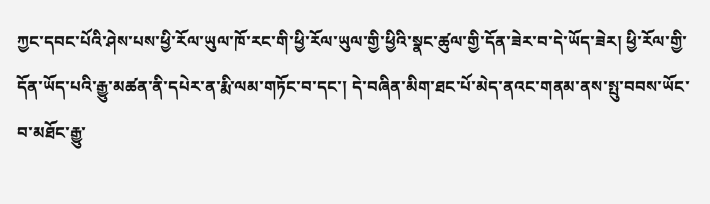ཀྱང་དབང་པོའི་ཤེས་པས་ཕྱི་རོལ་ཡུལ་ཁོ་རང་གི་ཕྱི་རོལ་ཡུལ་གྱི་ཕྱིའི་སྣང་ཚུལ་གྱི་དོན་ཟེར་བ་དེ་ཡོད་ཟེར། ཕྱི་རོལ་གྱི་དོན་ཡོད་པའི་རྒྱུ་མཚན་ནི་དཔེར་ན་རྨི་ལམ་གཏོང་བ་དང་། དེ་བཞིན་མིག་ཐང་པོ་མེད་ནའང་གནམ་ནས་སྤུ་བབས་ཡོང་བ་མཐོང་རྒྱུ་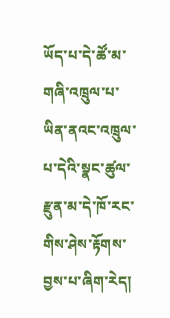ཡོད་པ་དེ་ཚོ་མ་གཞི་འཁྲུལ་པ་ཡིན་ནའང་འཁྲུལ་པ་དེའི་སྣང་ཚུལ་རྫུན་མ་དེ་ཁོ་རང་གིས་ཤེས་རྟོགས་བྱས་པ་ཞིག་རེད།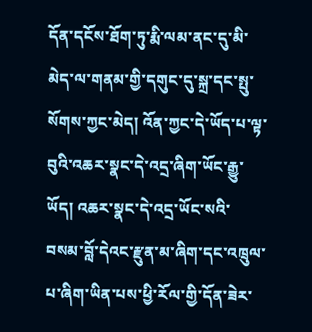དོན་དངོས་ཐོག་ཏུ་རྨི་ལམ་ནང་དུ་མི་མེད་ལ་གནམ་གྱི་དགུང་དུ་སྐྲ་དང་སྤུ་སོགས་ཀྱང་མེད། འོན་ཀྱང་དེ་ཡོད་པ་ལྟ་བུའི་འཆར་སྣང་དེ་འདྲ་ཞིག་ཡོང་རྒྱུ་ཡོད། འཆར་སྣང་དེ་འདྲ་ཡོང་སའི་བསམ་བློ་དེའང་རྫུན་མ་ཞིག་དང་འཁྲུལ་པ་ཞིག་ཡིན་པས་ཕྱི་རོལ་གྱི་དོན་ཟེར་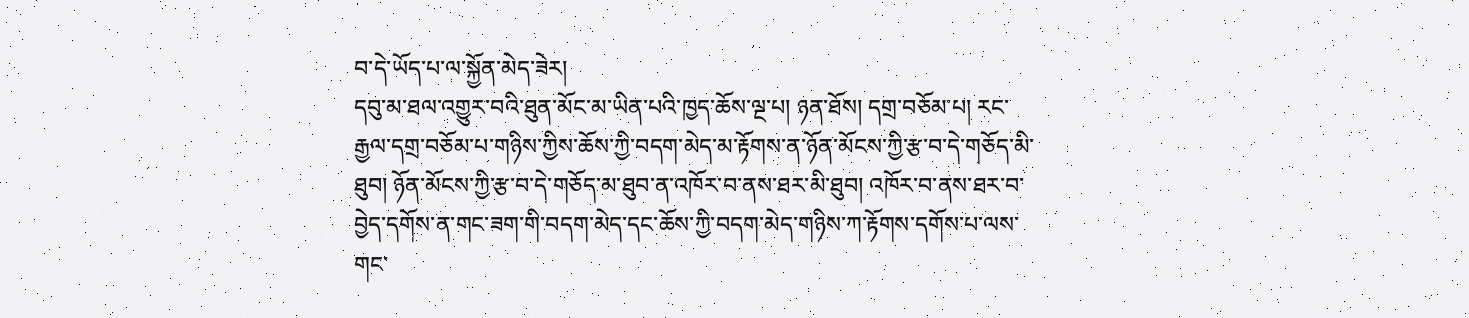བ་དེ་ཡོད་པ་ལ་སྐྱོན་མེད་ཟེར།
དབུ་མ་ཐལ་འགྱུར་བའི་ཐུན་མོང་མ་ཡིན་པའི་ཁྱད་ཆོས་ལྔ་པ། ཉན་ཐོས། དགྲ་བཅོམ་པ། རང་རྒྱལ་དགྲ་བཅོམ་པ་གཉིས་ཀྱིས་ཆོས་ཀྱི་བདག་མེད་མ་རྟོགས་ན་ཉོན་མོངས་ཀྱི་རྩ་བ་དེ་གཅོད་མི་ཐུབ། ཉོན་མོངས་ཀྱི་རྩ་བ་དེ་གཅོད་མ་ཐུབ་ན་འཁོར་བ་ནས་ཐར་མི་ཐུབ། འཁོར་བ་ནས་ཐར་བ་བྱེད་དགོས་ན་གང་ཟག་གི་བདག་མེད་དང་ཆོས་ཀྱི་བདག་མེད་གཉིས་ཀ་རྟོགས་དགོས་པ་ལས་གང་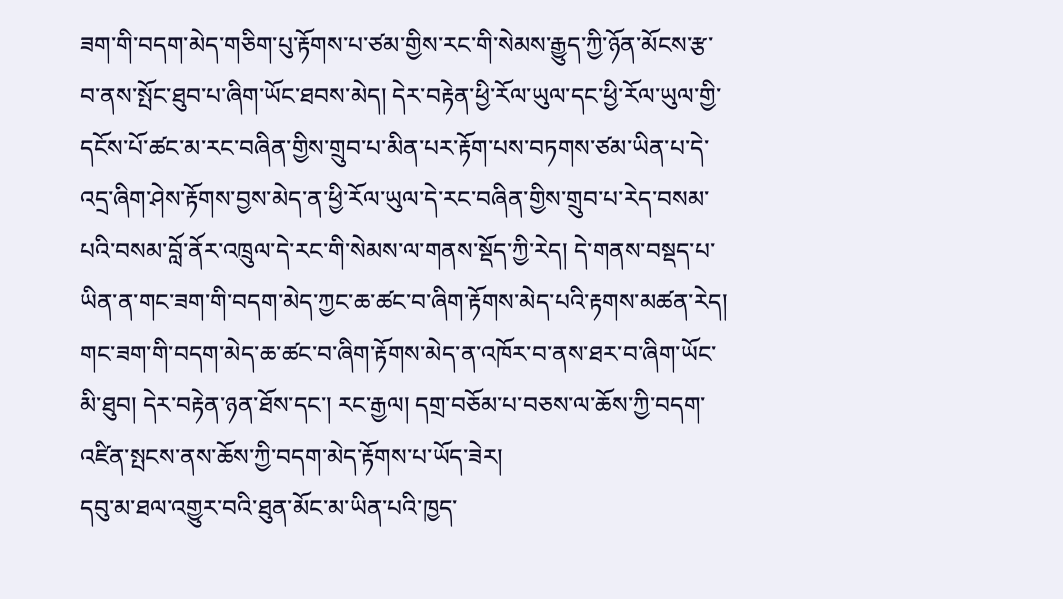ཟག་གི་བདག་མེད་གཅིག་པུ་རྟོགས་པ་ཙམ་གྱིས་རང་གི་སེམས་རྒྱུད་ཀྱི་ཉོན་མོངས་རྩ་བ་ནས་སྤོང་ཐུབ་པ་ཞིག་ཡོང་ཐབས་མེད། དེར་བརྟེན་ཕྱི་རོལ་ཡུལ་དང་ཕྱི་རོལ་ཡུལ་གྱི་དངོས་པོ་ཚང་མ་རང་བཞིན་གྱིས་གྲུབ་པ་མིན་པར་རྟོག་པས་བཏགས་ཙམ་ཡིན་པ་དེ་འདྲ་ཞིག་ཤེས་རྟོགས་བྱས་མེད་ན་ཕྱི་རོལ་ཡུལ་དེ་རང་བཞིན་གྱིས་གྲུབ་པ་རེད་བསམ་པའི་བསམ་བློ་ནོར་འཁྲུལ་དེ་རང་གི་སེམས་ལ་གནས་སྡོད་ཀྱི་རེད། དེ་གནས་བསྡད་པ་ཡིན་ན་གང་ཟག་གི་བདག་མེད་ཀྱང་ཆ་ཚང་བ་ཞིག་རྟོགས་མེད་པའི་རྟགས་མཚན་རེད། གང་ཟག་གི་བདག་མེད་ཆ་ཚང་བ་ཞིག་རྟོགས་མེད་ན་འཁོར་བ་ནས་ཐར་བ་ཞིག་ཡོང་མི་ཐུབ། དེར་བརྟེན་ཉན་ཐོས་དང་། རང་རྒྱལ། དགྲ་བཅོམ་པ་བཅས་ལ་ཆོས་ཀྱི་བདག་འཛིན་སྤངས་ནས་ཆོས་ཀྱི་བདག་མེད་རྟོགས་པ་ཡོད་ཟེར།
དབུ་མ་ཐལ་འགྱུར་བའི་ཐུན་མོང་མ་ཡིན་པའི་ཁྱད་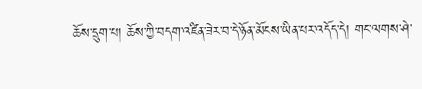ཆོས་དྲུག་པ། ཆོས་ཀྱི་བདག་འཛིན་ཟེར་བ་དེ་ཉོན་མོངས་ཡིན་པར་འདོད་དེ། གང་ལགས་ཤེ་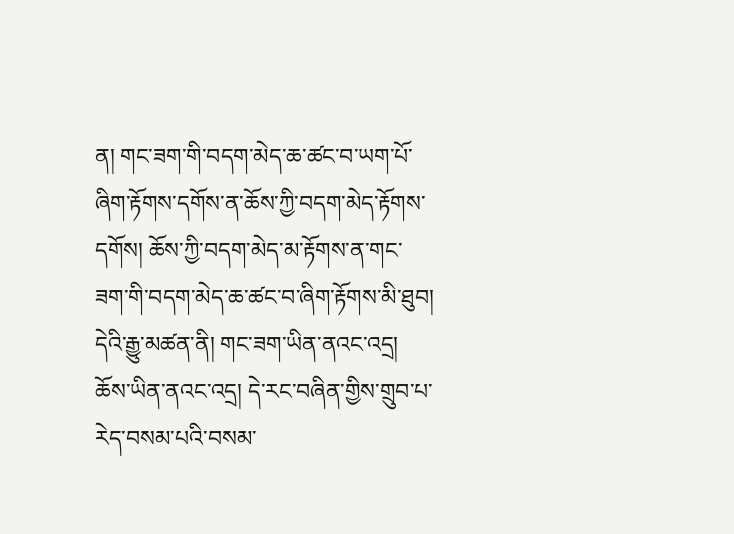ན། གང་ཟག་གི་བདག་མེད་ཆ་ཚང་བ་ཡག་པོ་ཞིག་རྟོགས་དགོས་ན་ཆོས་ཀྱི་བདག་མེད་རྟོགས་དགོས། ཆོས་ཀྱི་བདག་མེད་མ་རྟོགས་ན་གང་ཟག་གི་བདག་མེད་ཆ་ཚང་བ་ཞིག་རྟོགས་མི་ཐུབ། དེའི་རྒྱུ་མཚན་ནི། གང་ཟག་ཡིན་ནའང་འདྲ། ཆོས་ཡིན་ནའང་འདྲ། དེ་རང་བཞིན་གྱིས་གྲུབ་པ་རེད་བསམ་པའི་བསམ་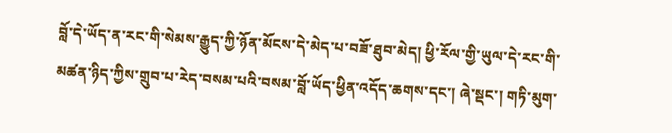བློ་དེ་ཡོད་ན་རང་གི་སེམས་རྒྱུད་ཀྱི་ཉོན་མོངས་དེ་མེད་པ་བཟོ་ཐུབ་མེད། ཕྱི་རོལ་གྱི་ཡུལ་དེ་རང་གི་མཚན་ཉིད་ཀྱིས་གྲུབ་པ་རེད་བསམ་པའི་བསམ་བློ་ཡོད་ཕྱིན་འདོད་ཆགས་དང་། ཞེ་སྡང་། གཏི་མུག་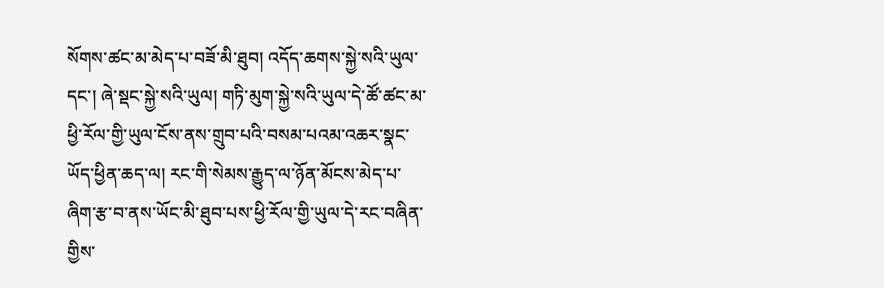སོགས་ཚང་མ་མེད་པ་བཟོ་མི་ཐུབ། འདོད་ཆགས་སྐྱེ་སའི་ཡུལ་དང་། ཞེ་སྡང་སྐྱེ་སའི་ཡུལ། གཏི་མུག་སྐྱེ་སའི་ཡུལ་དེ་ཚོ་ཚང་མ་ཕྱི་རོལ་གྱི་ཡུལ་ངོས་ནས་གྲུབ་པའི་བསམ་པའམ་འཆར་སྣང་ཡོད་ཕྱིན་ཆད་ལ། རང་གི་སེམས་རྒྱུད་ལ་ཉོན་མོངས་མེད་པ་ཞིག་རྩ་བ་ནས་ཡོང་མི་ཐུབ་པས་ཕྱི་རོལ་གྱི་ཡུལ་དེ་རང་བཞིན་གྱིས་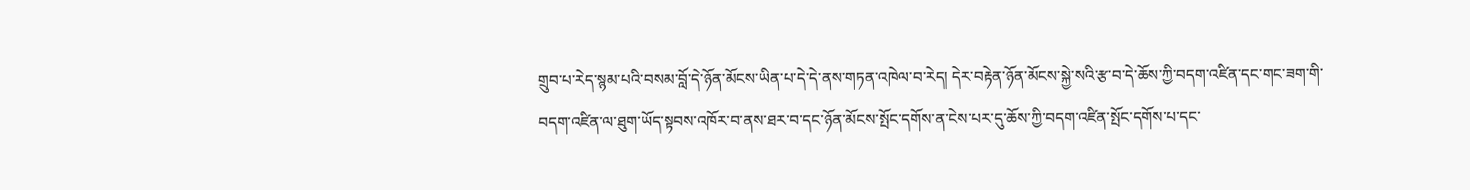གྲུབ་པ་རེད་སྙམ་པའི་བསམ་བློ་དེ་ཉོན་མོངས་ཡིན་པ་དེ་དེ་ནས་གཏན་འཁེལ་བ་རེད། དེར་བརྟེན་ཉོན་མོངས་སྐྱེ་སའི་རྩ་བ་དེ་ཆོས་ཀྱི་བདག་འཛིན་དང་གང་ཟག་གི་བདག་འཛིན་ལ་ཐུག་ཡོད་སྟབས་འཁོར་བ་ནས་ཐར་བ་དང་ཉོན་མོངས་སྤོང་དགོས་ན་ངེས་པར་དུ་ཆོས་ཀྱི་བདག་འཛིན་སྤོང་དགོས་པ་དང་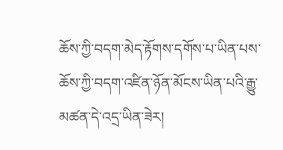ཆོས་ཀྱི་བདག་མེད་རྟོགས་དགོས་པ་ཡིན་པས་ཆོས་ཀྱི་བདག་འཛིན་ཉོན་མོངས་ཡིན་པའི་རྒྱུ་མཚན་དེ་འདྲ་ཡིན་ཟེར།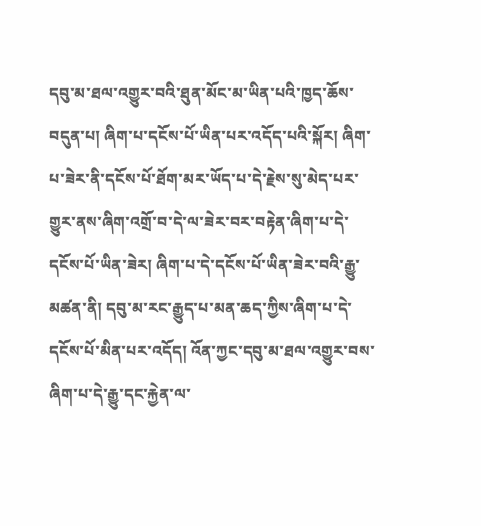དབུ་མ་ཐལ་འགྱུར་བའི་ཐུན་མོང་མ་ཡིན་པའི་ཁྱད་ཆོས་བདུན་པ། ཞིག་པ་དངོས་པོ་ཡིན་པར་འདོད་པའི་སྐོར། ཞིག་པ་ཟེར་ནི་དངོས་པོ་ཐོག་མར་ཡོད་པ་དེ་རྗེས་སུ་མེད་པར་གྱུར་ནས་ཞིག་འགྲོ་བ་དེ་ལ་ཟེར་བར་བརྟེན་ཞིག་པ་དེ་དངོས་པོ་ཡིན་ཟེར། ཞིག་པ་དེ་དངོས་པོ་ཡིན་ཟེར་བའི་རྒྱུ་མཚན་ནི། དབུ་མ་རང་རྒྱུད་པ་མན་ཆད་ཀྱིས་ཞིག་པ་དེ་དངོས་པོ་མིན་པར་འདོད། འོན་ཀྱང་དབུ་མ་ཐལ་འགྱུར་བས་ཞིག་པ་དེ་རྒྱུ་དང་རྐྱེན་ལ་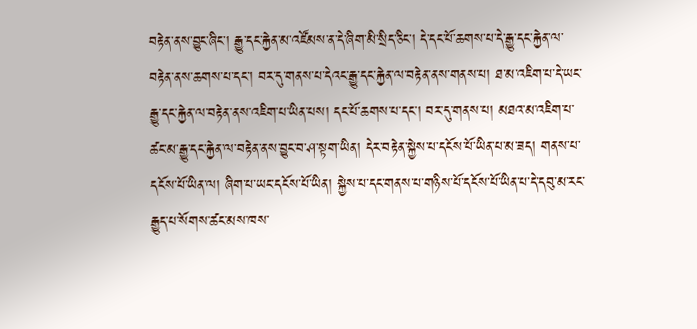བརྟེན་ནས་བྱུང་ཞིང་། རྒྱུ་དང་རྐྱེན་མ་འཛོམས་ན་དེ་ཞིག་མི་སྲིད་ཅིང་། དེ་དང་པོ་ཆགས་པ་དེ་རྒྱུ་དང་རྐྱེན་ལ་བརྟེན་ནས་ཆགས་པ་དང་། བར་དུ་གནས་པ་དེའང་རྒྱུ་དང་རྐྱེན་ལ་བརྟེན་ནས་གནས་པ། ཐ་མ་འཇིག་པ་དེ་ཡང་རྒྱུ་དང་རྐྱེན་ལ་བརྟེན་ནས་འཇིག་པ་ཡིན་པས། དང་པོ་ཆགས་པ་དང་། བར་དུ་གནས་པ། མཐའ་མ་འཇིག་པ་ཚང་མ་རྒྱུ་དང་རྐྱེན་ལ་བརྟེན་ནས་བྱུང་བ་ཤ་སྟག་ཡིན། དེར་བརྟེན་སྐྱེས་པ་དངོས་པོ་ཡིན་པ་མ་ཟད། གནས་པ་དངོས་པོ་ཡིན་ལ། ཞིག་པ་ཡང་དངོས་པོ་ཡིན། སྐྱེས་པ་དང་གནས་པ་གཉིས་པོ་དངོས་པོ་ཡིན་པ་དེ་དབུ་མ་རང་རྒྱུད་པ་སོགས་ཚང་མས་ཁས་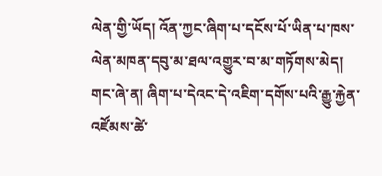ལེན་གྱི་ཡོད། འོན་ཀྱང་ཞིག་པ་དངོས་པོ་ཡིན་པ་ཁས་ལེན་མཁན་དབུ་མ་ཐལ་འགྱུར་བ་མ་གཏོགས་མེད། གང་ཞེ་ན། ཞིག་པ་དེའང་དེ་འཇིག་དགོས་པའི་རྒྱུ་རྐྱེན་འཛོམས་ཚེ་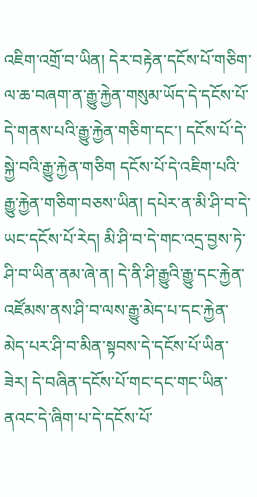འཇིག་འགྲོ་བ་ཡིན། དེར་བརྟེན་དངོས་པོ་གཅིག་ལ་ཆ་བཞག་ན་རྒྱུ་རྐྱེན་གསུམ་ཡོད་དེ་དངོས་པོ་དེ་གནས་པའི་རྒྱུ་རྐྱེན་གཅིག་དང་། དངོས་པོ་དེ་སྐྱེ་བའི་རྒྱུ་རྐྱེན་གཅིག དངོས་པོ་དེ་འཇིག་པའི་རྒྱུ་རྐྱེན་གཅིག་བཅས་ཡིན། དཔེར་ན་མི་ཤི་བ་དེ་ཡང་དངོས་པོ་རེད། མི་ཤི་བ་དེ་གང་འདྲ་བྱས་ཏེ་ཤི་བ་ཡིན་ནམ་ཞེ་ན། དེ་ནི་ཤི་རྒྱུའི་རྒྱུ་དང་རྐྱེན་འཛོམས་ནས་ཤི་བ་ལས་རྒྱུ་མེད་པ་དང་རྐྱེན་མེད་པར་ཤི་བ་མིན་སྟབས་དེ་དངོས་པོ་ཡིན་ཟེར། དེ་བཞིན་དངོས་པོ་གང་དང་གང་ཡིན་ནའང་དེ་ཞིག་པ་དེ་དངོས་པོ་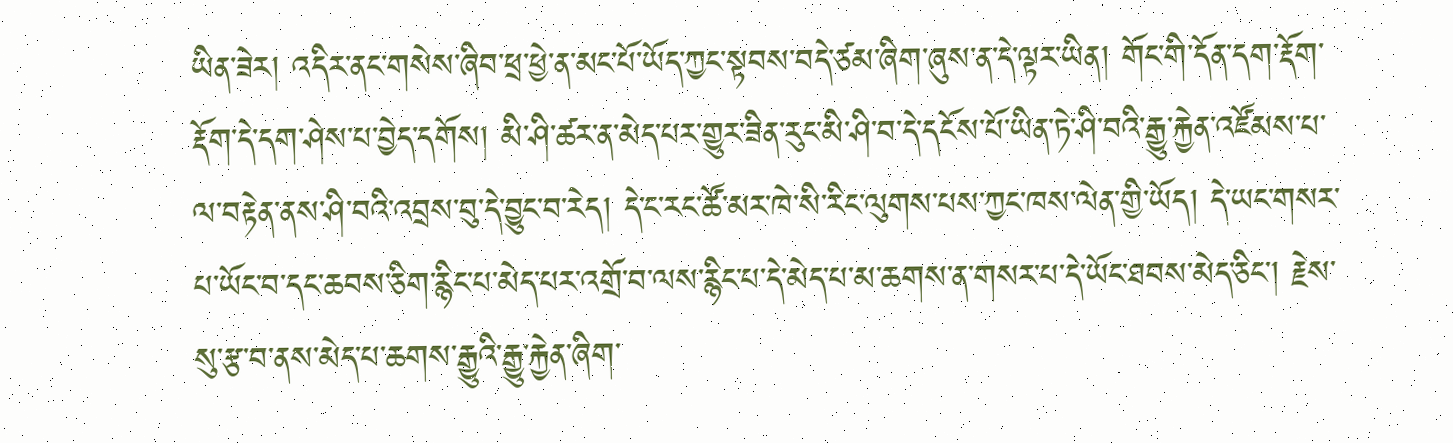ཡིན་ཟེར། འདིར་ནང་གསེས་ཞིབ་ཕྲ་ཕྱེ་ན་མང་པོ་ཡོད་ཀྱང་སྟབས་བདེ་ཙམ་ཞིག་ཞུས་ན་དེ་ལྟར་ཡིན། གོང་གི་དོན་དག་རྡོག་རྡོག་དེ་དག་ཤེས་པ་བྱེད་དགོས། མི་ཤི་ཚར་ན་མེད་པར་གྱུར་ཟིན་རུང་མི་ཤི་བ་དེ་དངོས་པོ་ཡིན་ཏེ་ཤི་བའི་རྒྱུ་རྐྱེན་འཛོམས་པ་ལ་བརྟེན་ནས་ཤི་བའི་འབྲས་བུ་དེ་བྱུང་བ་རེད། དེ་ང་རང་ཚོ་མར་ཁེ་སི་རིང་ལུགས་པས་ཀྱང་ཁས་ལེན་གྱི་ཡོད། དེ་ཡང་གསར་པ་ཡོང་བ་དང་ཆབས་ཅིག་རྙིང་པ་མེད་པར་འགྲོ་བ་ལས་རྙིང་པ་དེ་མེད་པ་མ་ཆགས་ན་གསར་པ་དེ་ཡོང་ཐབས་མེད་ཅིང་། རྗེས་སུ་རྩ་བ་ནས་མེད་པ་ཆགས་རྒྱུའི་རྒྱུ་རྐྱེན་ཞིག་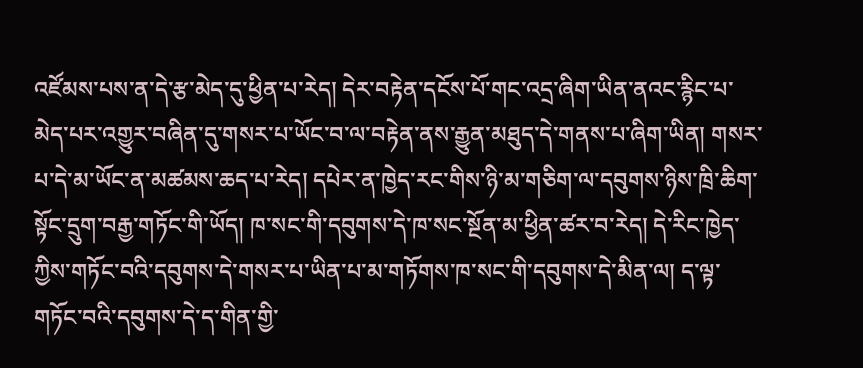འཛོམས་པས་ན་དེ་རྩ་མེད་དུ་ཕྱིན་པ་རེད། དེར་བརྟེན་དངོས་པོ་གང་འདྲ་ཞིག་ཡིན་ནའང་རྙིང་པ་མེད་པར་འགྱུར་བཞིན་དུ་གསར་པ་ཡོང་བ་ལ་བརྟེན་ནས་རྒྱུན་མཐུད་དེ་གནས་པ་ཞིག་ཡིན། གསར་པ་དེ་མ་ཡོང་ན་མཚམས་ཆད་པ་རེད། དཔེར་ན་ཁྱེད་རང་གིས་ཉི་མ་གཅིག་ལ་དབུགས་ཉིས་ཁྲི་ཆིག་སྟོང་དྲུག་བརྒྱ་གཏོང་གི་ཡོད། ཁ་སང་གི་དབུགས་དེ་ཁ་སང་སྔོན་མ་ཕྱིན་ཚར་བ་རེད། དེ་རིང་ཁྱེད་ཀྱིས་གཏོང་བའི་དབུགས་དེ་གསར་པ་ཡིན་པ་མ་གཏོགས་ཁ་སང་གི་དབུགས་དེ་མིན་ལ། ད་ལྟ་གཏོང་བའི་དབུགས་དེ་ད་གིན་གྱི་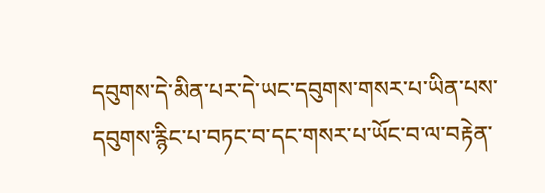དབུགས་དེ་མིན་པར་དེ་ཡང་དབུགས་གསར་པ་ཡིན་པས་དབུགས་རྙིང་པ་བཏང་བ་དང་གསར་པ་ཡོང་བ་ལ་བརྟེན་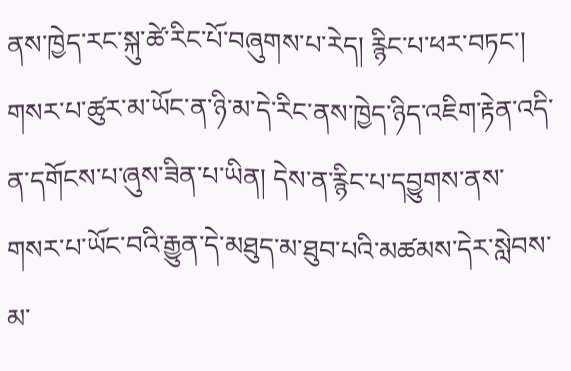ནས་ཁྱེད་རང་སྐུ་ཚེ་རིང་པོ་བཞུགས་པ་རེད། རྙིང་པ་ཕར་བཏང་། གསར་པ་ཚུར་མ་ཡོང་ན་ཉི་མ་དེ་རིང་ནས་ཁྱེད་ཉིད་འཇིག་རྟེན་འདི་ན་དགོངས་པ་ཞུས་ཟིན་པ་ཡིན། དེས་ན་རྙིང་པ་དབྱུགས་ནས་གསར་པ་ཡོང་བའི་རྒྱུན་དེ་མཐུད་མ་ཐུབ་པའི་མཚམས་དེར་སླེབས་མ་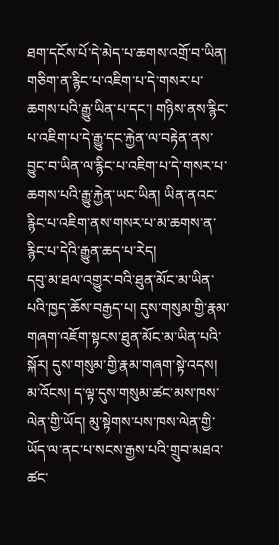ཐག་དངོས་པོ་དེ་མེད་པ་ཆགས་འགྲོ་བ་ཡིན། གཅིག་ན་རྙིང་པ་འཇིག་པ་དེ་གསར་པ་ཆགས་པའི་རྒྱུ་ཡིན་པ་དང་། གཉིས་ནས་རྙིང་པ་འཇིག་པ་དེ་རྒྱུ་དང་རྐྱེན་ལ་བརྟེན་ནས་བྱུང་བ་ཡིན་ལ་རྙིང་པ་འཇིག་པ་དེ་གསར་པ་ཆགས་པའི་རྒྱུ་རྐྱེན་ཡང་ཡིན། ཡིན་ནའང་རྙིང་པ་འཇིག་ནས་གསར་པ་མ་ཆགས་ན་རྙིང་པ་དེའི་རྒྱུན་ཆད་པ་རེད།
དབུ་མ་ཐལ་འགྱུར་བའི་ཐུན་མོང་མ་ཡིན་པའི་ཁྱད་ཆོས་བརྒྱད་པ། དུས་གསུམ་གྱི་རྣམ་གཞག་འཇོག་སྟངས་ཐུན་མོང་མ་ཡིན་པའི་སྐོར། དུས་གསུམ་གྱི་རྣམ་གཞག་སྟེ་འདས། མ་འོངས། ད་ལྟ་དུས་གསུམ་ཚང་མས་ཁས་ལེན་གྱི་ཡོད། མུ་སྟེགས་པས་ཁས་ལེན་གྱི་ཡོད་ལ་ནང་པ་སངས་རྒྱས་པའི་གྲུབ་མཐའ་ཚང་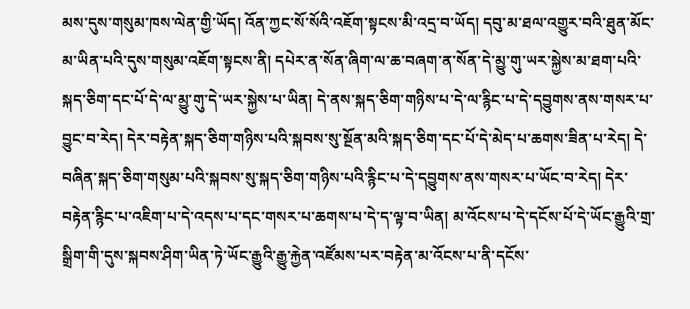མས་དུས་གསུམ་ཁས་ལེན་གྱི་ཡོད། འོན་ཀྱང་སོ་སོའི་འཇོག་སྟངས་མི་འདྲ་བ་ཡོད། དབུ་མ་ཐལ་འགྱུར་བའི་ཐུན་མོང་མ་ཡིན་པའི་དུས་གསུམ་འཇོག་སྟངས་ནི། དཔེར་ན་སོན་ཞིག་ལ་ཆ་བཞག་ན་སོན་དེ་མྱུ་གུ་ཡར་སྐྱེས་མ་ཐག་པའི་སྐད་ཅིག་དང་པོ་དེ་ལ་མྱུ་གུ་དེ་ཡར་སྐྱེས་པ་ཡིན། དེ་ནས་སྐད་ཅིག་གཉིས་པ་དེ་ལ་རྙིང་པ་དེ་དབྱུགས་ནས་གསར་པ་བྱུང་བ་རེད། དེར་བརྟེན་སྐད་ཅིག་གཉིས་པའི་སྐབས་སུ་སྔོན་མའི་སྐད་ཅིག་དང་པོ་དེ་མེད་པ་ཆགས་ཟིན་པ་རེད། དེ་བཞིན་སྐད་ཅིག་གསུམ་པའི་སྐབས་སུ་སྐད་ཅིག་གཉིས་པའི་རྙིང་པ་དེ་དབྱུགས་ནས་གསར་པ་ཡོང་བ་རེད། དེར་བརྟེན་རྙིང་པ་འཇིག་པ་དེ་འདས་པ་དང་གསར་པ་ཆགས་པ་དེ་ད་ལྟ་བ་ཡིན། མ་འོངས་པ་དེ་དངོས་པོ་དེ་ཡོང་རྒྱུའི་གྲ་སྒྲིག་གི་དུས་སྐབས་ཤིག་ཡིན་ཏེ་ཡོང་རྒྱུའི་རྒྱུ་རྐྱེན་འཛོམས་པར་བརྟེན་མ་འོངས་པ་ནི་དངོས་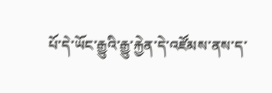པོ་དེ་ཡོང་རྒྱུའི་རྒྱུ་རྐྱེན་དེ་འཛོམས་ནས་ད་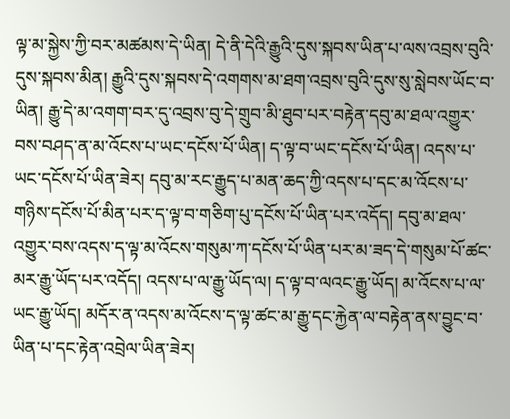ལྟ་མ་སྐྱེས་ཀྱི་བར་མཚམས་དེ་ཡིན། དེ་ནི་དེའི་རྒྱུའི་དུས་སྐབས་ཡིན་པ་ལས་འབྲས་བུའི་དུས་སྐབས་མིན། རྒྱུའི་དུས་སྐབས་དེ་འགགས་མ་ཐག་འབྲས་བུའི་དུས་སུ་སླེབས་ཡོང་བ་ཡིན། རྒྱུ་དེ་མ་འགག་བར་དུ་འབྲས་བུ་དེ་གྲུབ་མི་ཐུབ་པར་བརྟེན་དབུ་མ་ཐལ་འགྱུར་བས་བཤད་ན་མ་འོངས་པ་ཡང་དངོས་པོ་ཡིན། ད་ལྟ་བ་ཡང་དངོས་པོ་ཡིན། འདས་པ་ཡང་དངོས་པོ་ཡིན་ཟེར། དབུ་མ་རང་རྒྱུད་པ་མན་ཆད་ཀྱི་འདས་པ་དང་མ་འོངས་པ་གཉིས་དངོས་པོ་མིན་པར་ད་ལྟ་བ་གཅིག་པུ་དངོས་པོ་ཡིན་པར་འདོད། དབུ་མ་ཐལ་འགྱུར་བས་འདས་ད་ལྟ་མ་འོངས་གསུམ་ཀ་དངོས་པོ་ཡིན་པར་མ་ཟད་དེ་གསུམ་པོ་ཚང་མར་རྒྱུ་ཡོད་པར་འདོད། འདས་པ་ལ་རྒྱུ་ཡོད་ལ། ད་ལྟ་བ་ལའང་རྒྱུ་ཡོད། མ་འོངས་པ་ལ་ཡང་རྒྱུ་ཡོད། མདོར་ན་འདས་མ་འོངས་ད་ལྟ་ཚང་མ་རྒྱུ་དང་རྐྱེན་ལ་བརྟེན་ནས་བྱུང་བ་ཡིན་པ་དང་རྟེན་འབྲེལ་ཡིན་ཟེར།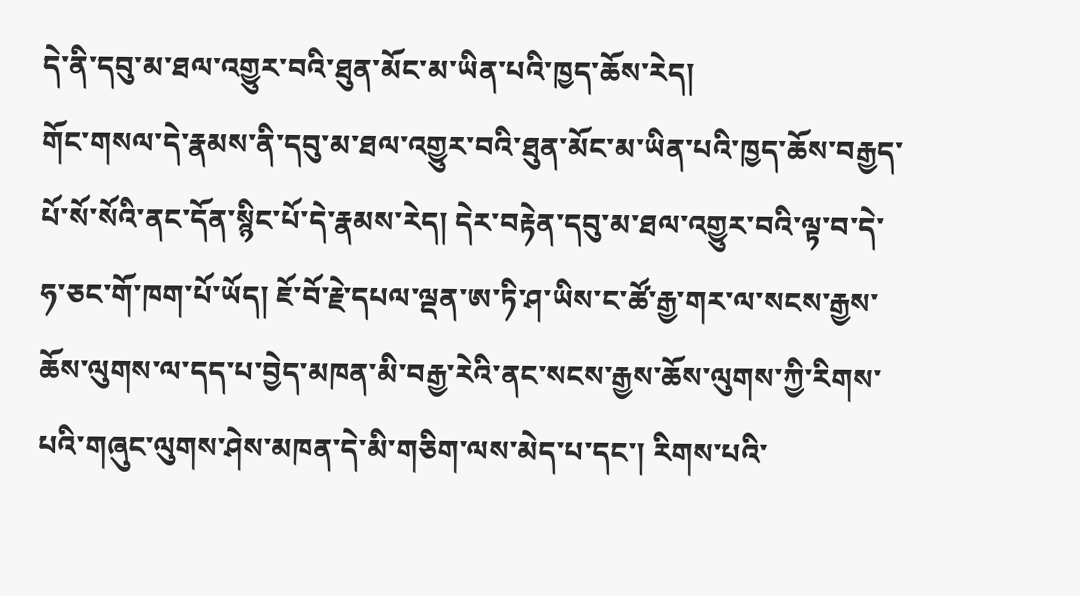དེ་ནི་དབུ་མ་ཐལ་འགྱུར་བའི་ཐུན་མོང་མ་ཡིན་པའི་ཁྱད་ཆོས་རེད།
གོང་གསལ་དེ་རྣམས་ནི་དབུ་མ་ཐལ་འགྱུར་བའི་ཐུན་མོང་མ་ཡིན་པའི་ཁྱད་ཆོས་བརྒྱད་པོ་སོ་སོའི་ནང་དོན་སྙིང་པོ་དེ་རྣམས་རེད། དེར་བརྟེན་དབུ་མ་ཐལ་འགྱུར་བའི་ལྟ་བ་དེ་ཧ་ཅང་གོ་ཁག་པོ་ཡོད། ཇོ་བོ་རྗེ་དཔལ་ལྡན་ཨ་ཏི་ཤ་ཡིས་ང་ཚོ་རྒྱ་གར་ལ་སངས་རྒྱས་ཆོས་ལུགས་ལ་དད་པ་བྱེད་མཁན་མི་བརྒྱ་རེའི་ནང་སངས་རྒྱས་ཆོས་ལུགས་ཀྱི་རིགས་པའི་གཞུང་ལུགས་ཤེས་མཁན་དེ་མི་གཅིག་ལས་མེད་པ་དང་། རིགས་པའི་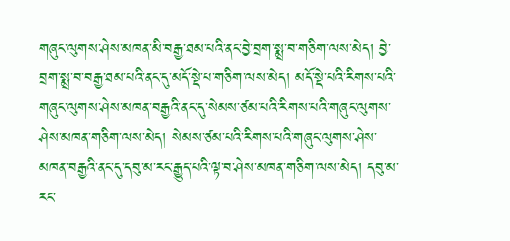གཞུང་ལུགས་ཤེས་མཁན་མི་བརྒྱ་ཐམ་པའི་ནང་བྱེ་བྲག་སྨྲ་བ་གཅིག་ལས་མེད། བྱེ་བྲག་སྨྲ་བ་བརྒྱ་ཐམ་པའི་ནང་དུ་མདོ་སྡེ་པ་གཅིག་ལས་མེད། མདོ་སྡེ་པའི་རིགས་པའི་གཞུང་ལུགས་ཤེས་མཁན་བརྒྱའི་ནང་དུ་སེམས་ཙམ་པའི་རིགས་པའི་གཞུང་ལུགས་ཤེས་མཁན་གཅིག་ལས་མེད། སེམས་ཙམ་པའི་རིགས་པའི་གཞུང་ལུགས་ཤེས་མཁན་བརྒྱའི་ནང་དུ་དབུ་མ་རང་རྒྱུད་པའི་ལྟ་བ་ཤེས་མཁན་གཅིག་ལས་མེད། དབུ་མ་རང་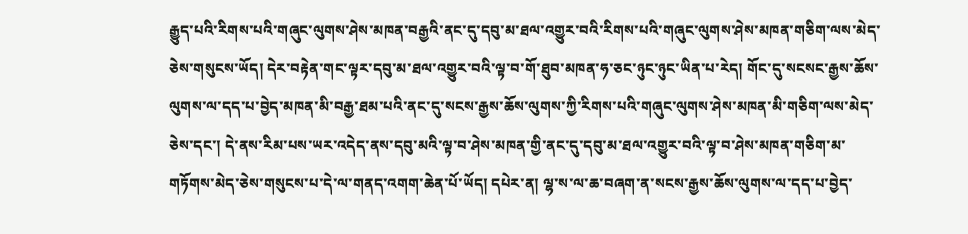རྒྱུད་པའི་རིགས་པའི་གཞུང་ལུགས་ཤེས་མཁན་བརྒྱའི་ནང་དུ་དབུ་མ་ཐལ་འགྱུར་བའི་རིགས་པའི་གཞུང་ལུགས་ཤེས་མཁན་གཅིག་ལས་མེད་ཅེས་གསུངས་ཡོད། དེར་བརྟེན་གང་ལྟར་དབུ་མ་ཐལ་འགྱུར་བའི་ལྟ་བ་གོ་ཐུབ་མཁན་ཧ་ཅང་ཉུང་ཉུང་ཡིན་པ་རེད། གོང་དུ་སངསང་རྒྱས་ཆོས་ལུགས་ལ་དད་པ་བྱེད་མཁན་མི་བརྒྱ་ཐམ་པའི་ནང་དུ་སངས་རྒྱས་ཆོས་ལུགས་ཀྱི་རིགས་པའི་གཞུང་ལུགས་ཤེས་མཁན་མི་གཅིག་ལས་མེད་ཅེས་དང་། དེ་ནས་རིམ་པས་ཡར་འདེད་ནས་དབུ་མའི་ལྟ་བ་ཤེས་མཁན་གྱི་ནང་དུ་དབུ་མ་ཐལ་འགྱུར་བའི་ལྟ་བ་ཤེས་མཁན་གཅིག་མ་གཏོགས་མེད་ཅེས་གསུངས་པ་དེ་ལ་གནད་འགག་ཆེན་པོ་ཡོད། དཔེར་ན། ལྷ་ས་ལ་ཆ་བཞག་ན་སངས་རྒྱས་ཆོས་ལུགས་ལ་དད་པ་བྱེད་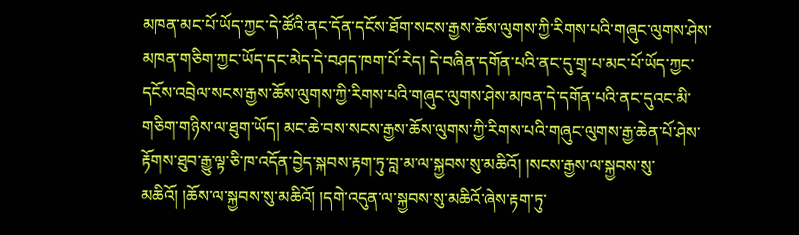མཁན་མང་པོ་ཡོད་ཀྱང་དེ་ཚོའི་ནང་དོན་དངོས་ཐོག་སངས་རྒྱས་ཆོས་ལུགས་ཀྱི་རིགས་པའི་གཞུང་ལུགས་ཤེས་མཁན་གཅིག་ཀྱང་ཡོད་དང་མེད་དེ་བཤད་ཁག་པོ་རེད། དེ་བཞིན་དགོན་པའི་ནང་དུ་གྲྭ་པ་མང་པོ་ཡོད་ཀྱང་དངོས་འབྲེལ་སངས་རྒྱས་ཆོས་ལུགས་ཀྱི་རིགས་པའི་གཞུང་ལུགས་ཤེས་མཁན་དེ་དགོན་པའི་ནང་དུའང་མི་གཅིག་གཉིས་ལ་ཐུག་ཡོད། མང་ཆེ་བས་སངས་རྒྱས་ཆོས་ལུགས་ཀྱི་རིགས་པའི་གཞུང་ལུགས་རྒྱ་ཆེན་པོ་ཤེས་རྟོགས་ཐུབ་རྒྱུ་ལྟ་ཅི་ཁ་འདོན་བྱེད་སྐབས་རྟག་ཏུ་བླ་མ་ལ་སྐྱབས་སུ་མཆིའོ། །སངས་རྒྱས་ལ་སྐྱབས་སུ་མཆིའོ། །ཆོས་ལ་སྐྱབས་སུ་མཆིའོ། །དགེ་འདུན་ལ་སྐྱབས་སུ་མཆིའོ་ཞེས་རྟག་ཏུ་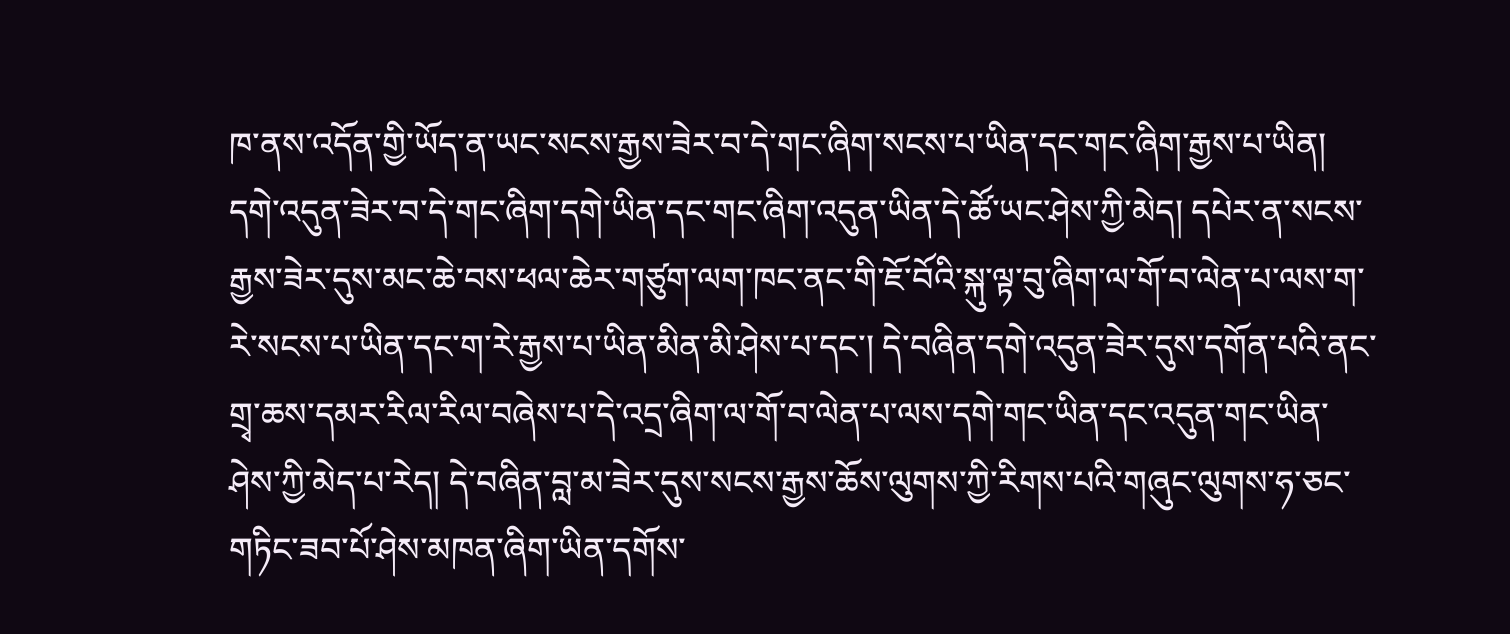ཁ་ནས་འདོན་གྱི་ཡོད་ན་ཡང་སངས་རྒྱས་ཟེར་བ་དེ་གང་ཞིག་སངས་པ་ཡིན་དང་གང་ཞིག་རྒྱས་པ་ཡིན། དགེ་འདུན་ཟེར་བ་དེ་གང་ཞིག་དགེ་ཡིན་དང་གང་ཞིག་འདུན་ཡིན་དེ་ཚོ་ཡང་ཤེས་ཀྱི་མེད། དཔེར་ན་སངས་རྒྱས་ཟེར་དུས་མང་ཆེ་བས་ཕལ་ཆེར་གཙུག་ལག་ཁང་ནང་གི་ཇོ་བོའི་སྐུ་ལྟ་བུ་ཞིག་ལ་གོ་བ་ལེན་པ་ལས་ག་རེ་སངས་པ་ཡིན་དང་ག་རེ་རྒྱས་པ་ཡིན་མིན་མི་ཤེས་པ་དང་། དེ་བཞིན་དགེ་འདུན་ཟེར་དུས་དགོན་པའི་ནང་གྲྭ་ཆས་དམར་རིལ་རིལ་བཞེས་པ་དེ་འདྲ་ཞིག་ལ་གོ་བ་ལེན་པ་ལས་དགེ་གང་ཡིན་དང་འདུན་གང་ཡིན་ཤེས་ཀྱི་མེད་པ་རེད། དེ་བཞིན་བླ་མ་ཟེར་དུས་སངས་རྒྱས་ཆོས་ལུགས་ཀྱི་རིགས་པའི་གཞུང་ལུགས་ཧ་ཅང་གཏིང་ཟབ་པོ་ཤེས་མཁན་ཞིག་ཡིན་དགོས་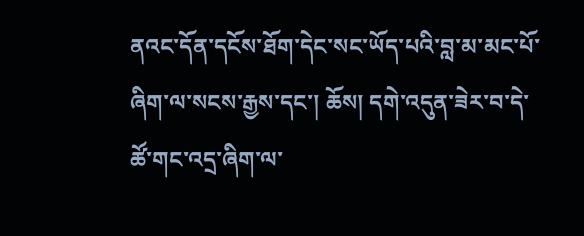ནའང་དོན་དངོས་ཐོག་དེང་སང་ཡོད་པའི་བླ་མ་མང་པོ་ཞིག་ལ་སངས་རྒྱས་དང་། ཆོས། དགེ་འདུན་ཟེར་བ་དེ་ཚོ་གང་འདྲ་ཞིག་ལ་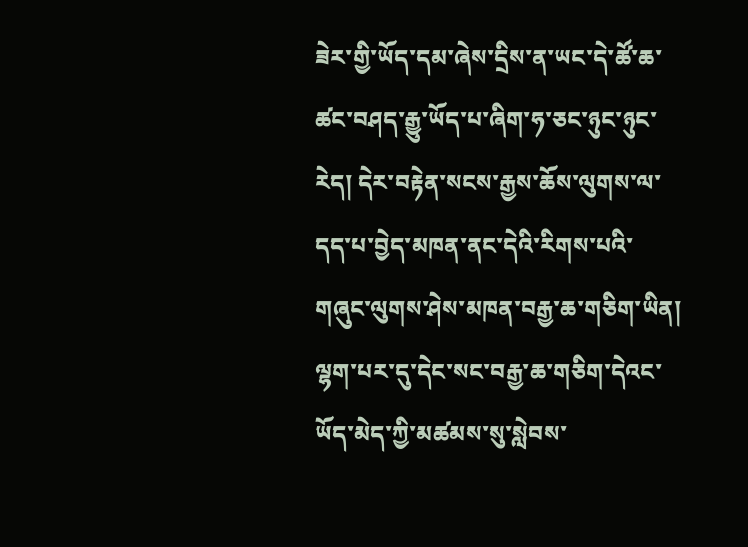ཟེར་གྱི་ཡོད་དམ་ཞེས་དྲིས་ན་ཡང་དེ་ཚོ་ཆ་ཚང་བཤད་རྒྱུ་ཡོད་པ་ཞིག་ཧ་ཅང་ཉུང་ཉུང་རེད། དེར་བརྟེན་སངས་རྒྱས་ཆོས་ལུགས་ལ་དད་པ་བྱེད་མཁན་ནང་དེའི་རིགས་པའི་གཞུང་ལུགས་ཤེས་མཁན་བརྒྱ་ཆ་གཅིག་ཡིན། ལྷག་པར་དུ་དེང་སང་བརྒྱ་ཆ་གཅིག་དེའང་ཡོད་མེད་ཀྱི་མཚམས་སུ་སླེབས་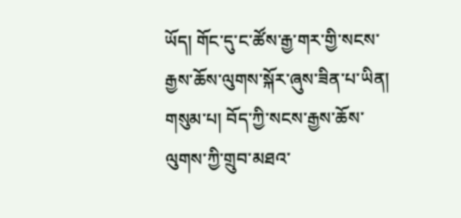ཡོད། གོང་དུ་ང་ཚོས་རྒྱ་གར་གྱི་སངས་རྒྱས་ཆོས་ལུགས་སྐོར་ཞུས་ཟིན་པ་ཡིན།
གསུམ་པ། བོད་ཀྱི་སངས་རྒྱས་ཆོས་ལུགས་ཀྱི་གྲུབ་མཐའ་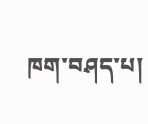ཁག་བཤད་པ།